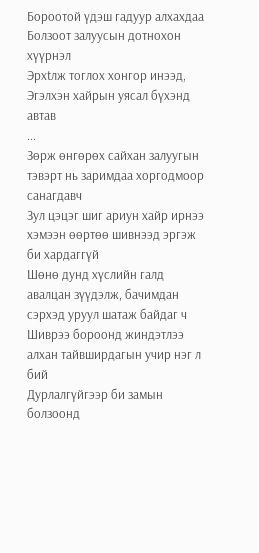Бороотой үдэш гадуур алхахдаа
Болзоот залуусын дотнохон хүүрнэл
Эрхtлж тоглох хонгор инээд,
Эгэлхэн хайрын уясал бүхэнд автав
...
Зөрж өнгөрөх сайхан залуугын тэвэрт нь заримдаа хоргодмоор санагдавч
Зул цэцэг шиг ариун хайр ирнээ хэмээн өөртөө шивнээд эргэж би хардаггүй
Шөнө дунд хүслийн галд авалцан зүүдэлж, бачимдан сэрхэд уруул шатаж байдаг ч
Шиврээ бороонд жиндэтлээ алхан тайвширдагын учир нэг л бий
Дурлалгүйгээр би замын болзоонд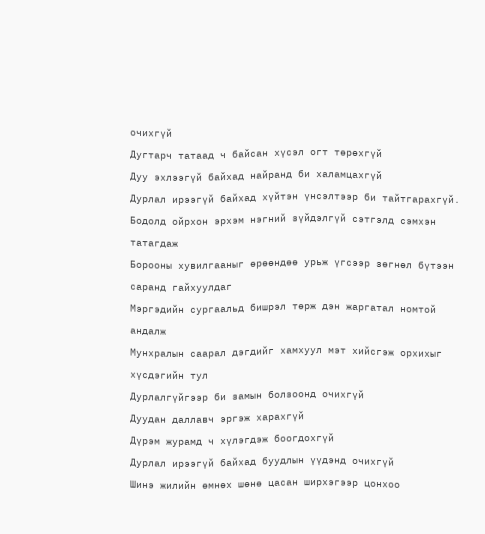очихгүй
Дугтарч татаад ч байсан хүсэл огт төрөхгүй
Дуу эхлээгүй байхад найранд би халамцахгүй
Дурлал ирээгүй байхад хүйтэн үнсэлтээр би тайтгарахгүй.
Бодолд ойрхон эрхэм нэгний зүйдэлгүй сэтгэлд сэмхэн татагдаж
Борооны хувилгааныг өрөөндөө урьж үгсээр зөгнөл бүтээн саранд гайхуулдаг
Мэргэдийн сургаальд бишрэл төрж дэн жаргатал номтой андалж
Мунхралын саарал дэгдийг хамхуул мэт хийсгэж орхихыг хүсдэгийн тул
Дурлалгүйгээр би замын болзоонд очихгүй
Дуудан даллавч эргэж харахгүй
Дүрэм журамд ч хүлэгдэж боогдохгүй
Дурлал ирээгүй байхад буудлын үүдэнд очихгүй
Шинэ жилийн өмнөх шөнө цасан ширхэгээр цонхоо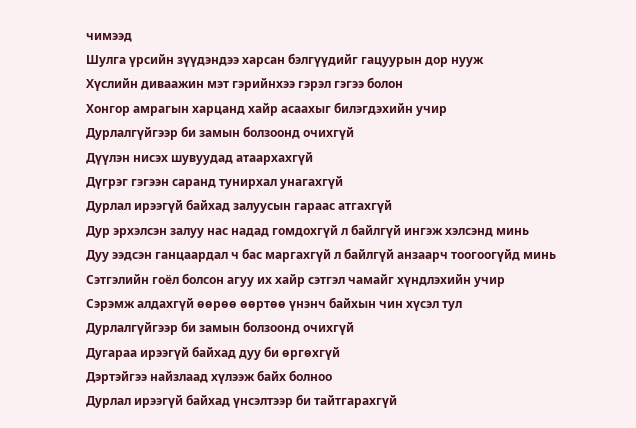чимээд
Шулга үрсийн зүүдэндээ харсан бэлгүүдийг гацуурын дор нууж
Хүслийн диваажин мэт гэрийнхээ гэрэл гэгээ болон
Хонгор амрагын харцанд хайр асаахыг билэгдэхийн учир
Дурлалгүйгээр би замын болзоонд очихгүй
Дүүлэн нисэх шувуудад атаархахгүй
Дүгрэг гэгээн саранд тунирхал унагахгүй
Дурлал ирээгүй байхад залуусын гараас атгахгүй
Дур эрхэлсэн залуу нас надад гомдохгүй л байлгүй ингэж хэлсэнд минь
Дуу ээдсэн ганцаардал ч бас маргахгүй л байлгүй анзаарч тоогоогүйд минь
Сэтгэлийн гоёл болсон агуу их хайр сэтгэл чамайг хүндлэхийн учир
Сэрэмж алдахгүй өөрөө өөртөө үнэнч байхын чин хүсэл тул
Дурлалгүйгээр би замын болзоонд очихгүй
Дугараа ирээгүй байхад дуу би өргөхгүй
Дэртэйгээ найзлаад хүлээж байх болноо
Дурлал ирээгүй байхад үнсэлтээр би тайтгарахгүй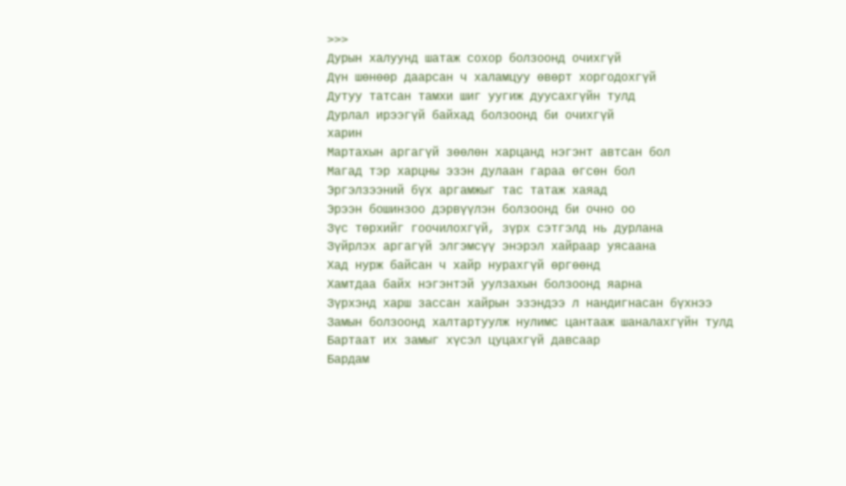>>>
Дурын халуунд шатаж сохор болзоонд очихгүй
Дүн шөнөөр даарсан ч халамцуу өвөрт хоргодохгүй
Дутуу татсан тамхи шиг уугиж дуусахгүйн тулд
Дурлал ирээгүй байхад болзоонд би очихгүй
харин
Мартахын аргагүй зөөлөн харцанд нэгэнт автсан бол
Магад тэр харцны эзэн дулаан гараа өгсөн бол
Эргэлзээний бүх аргамжыг тас татаж хаяад
Эрээн бошинзоо дэрвүүлэн болзоонд би очно оо
Зүс төрхийг гоочилохгүй, зүрх сэтгэлд нь дурлана
Зүйрлэх аргагүй элгэмсүү энэрэл хайраар уясаана
Хад нурж байсан ч хайр нурахгүй өргөөнд
Хамтдаа байх нэгэнтэй уулзахын болзоонд яарна
Зүрхэнд харш зассан хайрын эзэндээ л нандигнасан бүхнээ
Замын болзоонд халтартуулж нулимс цантааж шаналахгүйн тулд
Бартаат их замыг хүсэл цуцахгүй давсаар
Бардам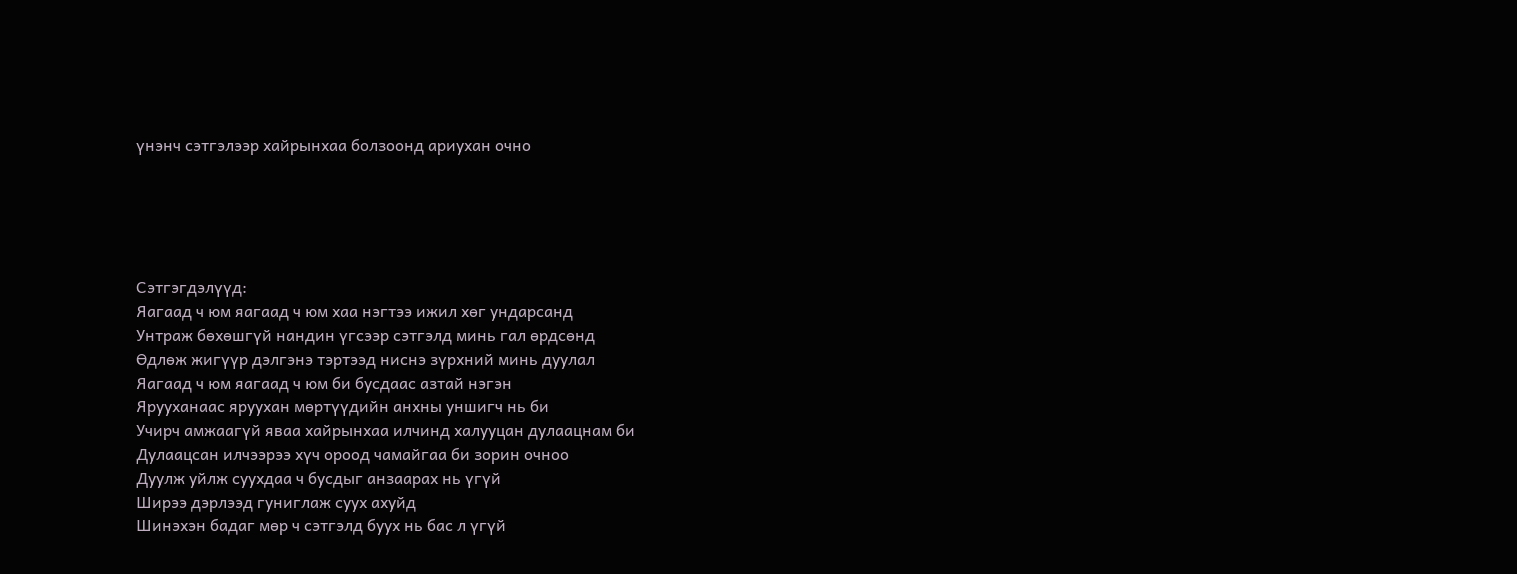үнэнч сэтгэлээр хайрынхаа болзоонд ариухан очно





Сэтгэгдэлүүд:
Яагаад ч юм яагаад ч юм хаа нэгтээ ижил хөг ундарсанд
Унтраж бөхөшгүй нандин үгсээр сэтгэлд минь гал өрдсөнд
Өдлөж жигүүр дэлгэнэ тэртээд ниснэ зүрхний минь дуулал
Яагаад ч юм яагаад ч юм би бусдаас азтай нэгэн
Ярууханаас яруухан мөртүүдийн анхны уншигч нь би
Учирч амжаагүй яваа хайрынхаа илчинд халууцан дулаацнам би
Дулаацсан илчээрээ хүч ороод чамайгаа би зорин очноо
Дуулж уйлж суухдаа ч бусдыг анзаарах нь үгүй
Ширээ дэрлээд гуниглаж суух ахуйд
Шинэхэн бадаг мөр ч сэтгэлд буух нь бас л үгүй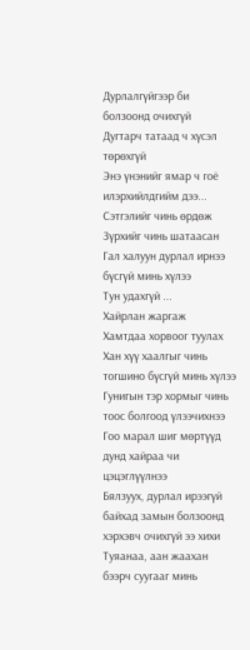Дурлалгүйгээр би болзоонд очихгүй
Дугтарч татаад ч хүсэл төрөхгүй
Энэ үнэнийг ямар ч гоё илэрхийлдгийм дээ...
Сэтгэлийг чинь өрдөж
Зүрхийг чинь шатаасан
Гал халуун дурлал ирнээ бүсгүй минь хүлээ
Тун удахгүй ...
Хайрлан жаргаж
Хамтдаа хорвоог туулах
Хан хүү хаалгыг чинь тогшино бүсгүй минь хүлээ
Гунигын тэр хормыг чинь тоос болгоод үлээчихнээ
Гоо марал шиг мөртүүд дунд хайраа чи цэцэглүүлнээ
Бялзуух, дурлал ирээгүй байхад замын болзоонд хэрхэвч очихгүй ээ хихи
Туяанаа, аан жаахан бээрч суугааг минь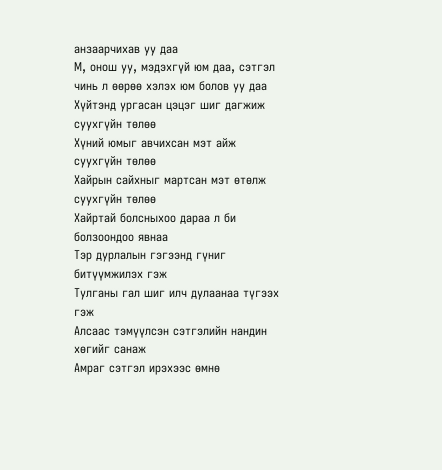анзаарчихав уу даа
М, онош уу, мэдэхгүй юм даа, сэтгэл чинь л өөрөө хэлэх юм болов уу даа
Хүйтэнд ургасан цэцэг шиг дагжиж суухгүйн төлөө
Хүний юмыг авчихсан мэт айж суухгүйн төлөө
Хайрын сайхныг мартсан мэт өтөлж суухгүйн төлөө
Хайртай болсныхоо дараа л би болзоондоо явнаа
Тэр дурлалын гэгээнд гүниг битүүмжилэх гэж
Тулганы гал шиг илч дулаанаа түгээх гэж
Алсаас тэмүүлсэн сэтгэлийн нандин хөгийг санаж
Амраг сэтгэл ирэхээс өмнө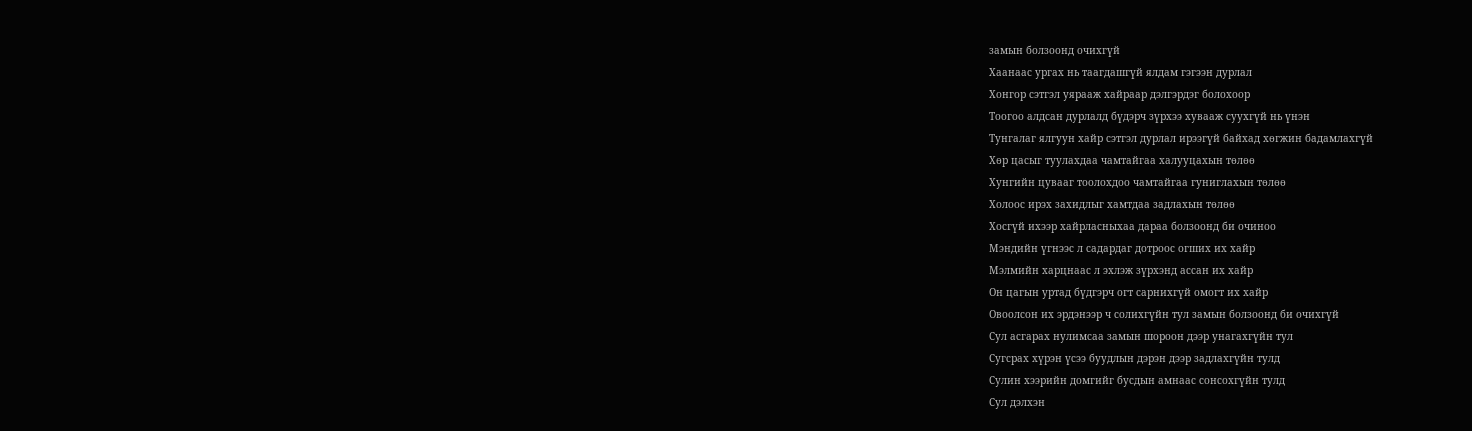замын болзоонд очихгүй
Хаанаас ургах нь таагдашгүй ялдам гэгээн дурлал
Хонгор сэтгэл уярааж хайраар дэлгэрдэг болохоор
Тоогоо алдсан дурлалд бүдэрч зүрхээ хувааж суухгүй нь үнэн
Тунгалаг ялгуун хайр сэтгэл дурлал ирээгүй байхад хөгжин бадамлахгүй
Хөр цасыг туулахдаа чамтайгаа халууцахын төлөө
Хунгийн цувааг тоолохдоо чамтайгаа гуниглахын төлөө
Холоос ирэх захидлыг хамтдаа задлахын төлөө
Хосгүй ихээр хайрласныхаа дараа болзоонд би очиноо
Мэндийн үгнээс л садардаг дотроос огших их хайр
Мэлмийн харцнаас л эхлэж зүрхэнд ассан их хайр
Он цагын уртад бүдгэрч огт сарнихгүй омогт их хайр
Овоолсон их эрдэнээр ч солихгүйн тул замын болзоонд би очихгүй
Сул асгарах нулимсаа замын шороон дээр унагахгүйн тул
Сугсрах хүрэн үсээ буудлын дэрэн дээр задлахгүйн тулд
Сулин хээрийн домгийг бусдын амнаас сонсохгүйн тулд
Сул дэлхэн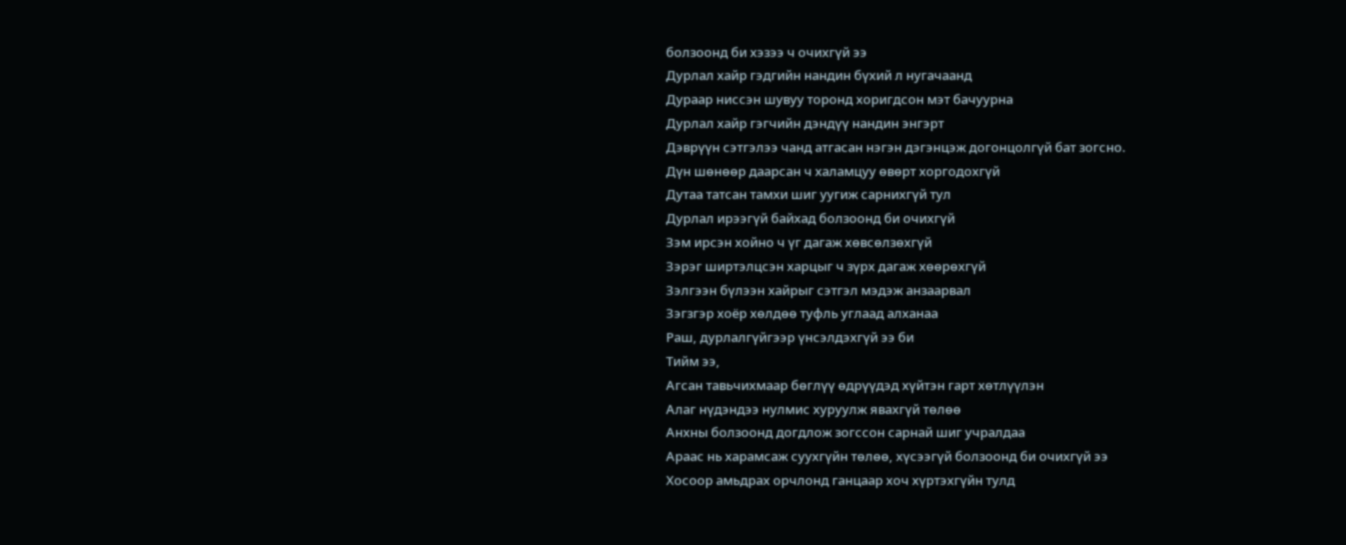болзоонд би хэзээ ч очихгүй ээ
Дурлал хайр гэдгийн нандин бүхий л нугачаанд
Дураар ниссэн шувуу торонд хоригдсон мэт бачуурна
Дурлал хайр гэгчийн дэндүү нандин энгэрт
Дэврүүн сэтгэлээ чанд атгасан нэгэн дэгэнцэж догонцолгүй бат зогсно.
Дүн шөнөөр даарсан ч халамцуу өвөрт хоргодохгүй
Дутаа татсан тамхи шиг уугиж сарнихгүй тул
Дурлал ирээгүй байхад болзоонд би очихгүй
Зэм ирсэн хойно ч үг дагаж хөвсөлзөхгүй
Зэрэг ширтэлцсэн харцыг ч зүрх дагаж хөөрөхгүй
Зэлгээн бүлээн хайрыг сэтгэл мэдэж анзаарвал
Зэгзгэр хоёр хөлдөө туфль углаад алханаа
Раш, дурлалгүйгээр үнсэлдэхгүй ээ би
Тийм ээ,
Агсан тавьчихмаар бөглүү өдрүүдэд хүйтэн гарт хөтлүүлэн
Алаг нүдэндээ нулмис хуруулж явахгүй төлөө
Анхны болзоонд догдлож зогссон сарнай шиг учралдаа
Араас нь харамсаж суухгүйн төлөө, хүсээгүй болзоонд би очихгүй ээ
Хосоор амьдрах орчлонд ганцаар хоч хүртэхгүйн тулд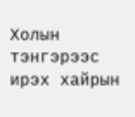Холын тэнгэрээс ирэх хайрын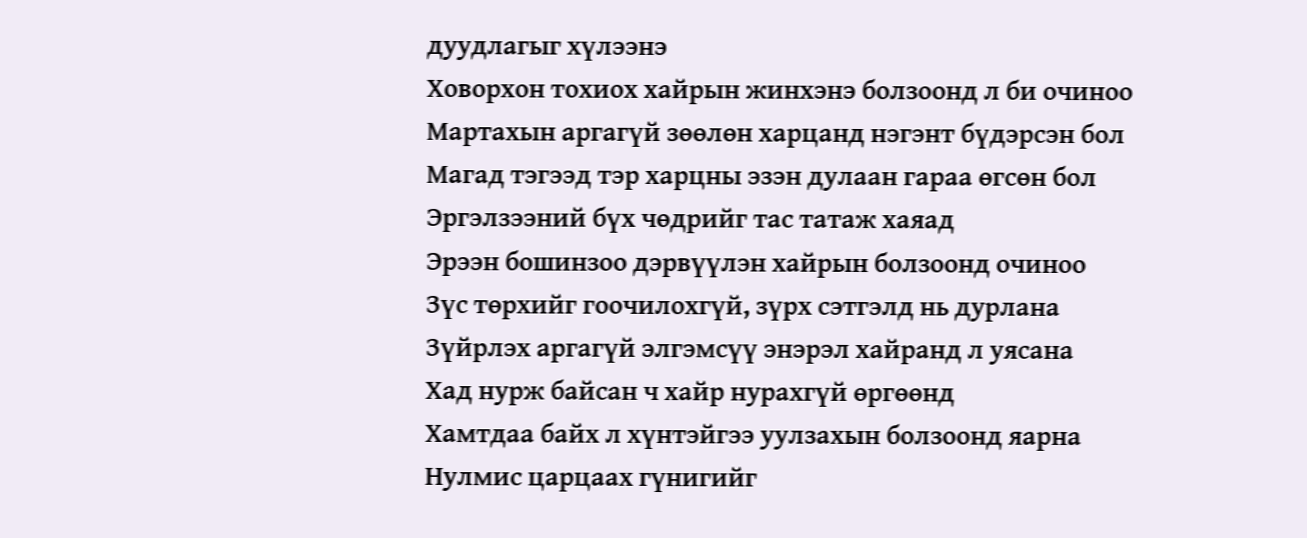дуудлагыг хүлээнэ
Ховорхон тохиох хайрын жинхэнэ болзоонд л би очиноо
Мартахын аргагүй зөөлөн харцанд нэгэнт бүдэрсэн бол
Магад тэгээд тэр харцны эзэн дулаан гараа өгсөн бол
Эргэлзээний бүх чөдрийг тас татаж хаяад
Эрээн бошинзоо дэрвүүлэн хайрын болзоонд очиноо
Зүс төрхийг гоочилохгүй, зүрх сэтгэлд нь дурлана
Зүйрлэх аргагүй элгэмсүү энэрэл хайранд л уясана
Хад нурж байсан ч хайр нурахгүй өргөөнд
Хамтдаа байх л хүнтэйгээ уулзахын болзоонд яарна
Нулмис царцаах гүнигийг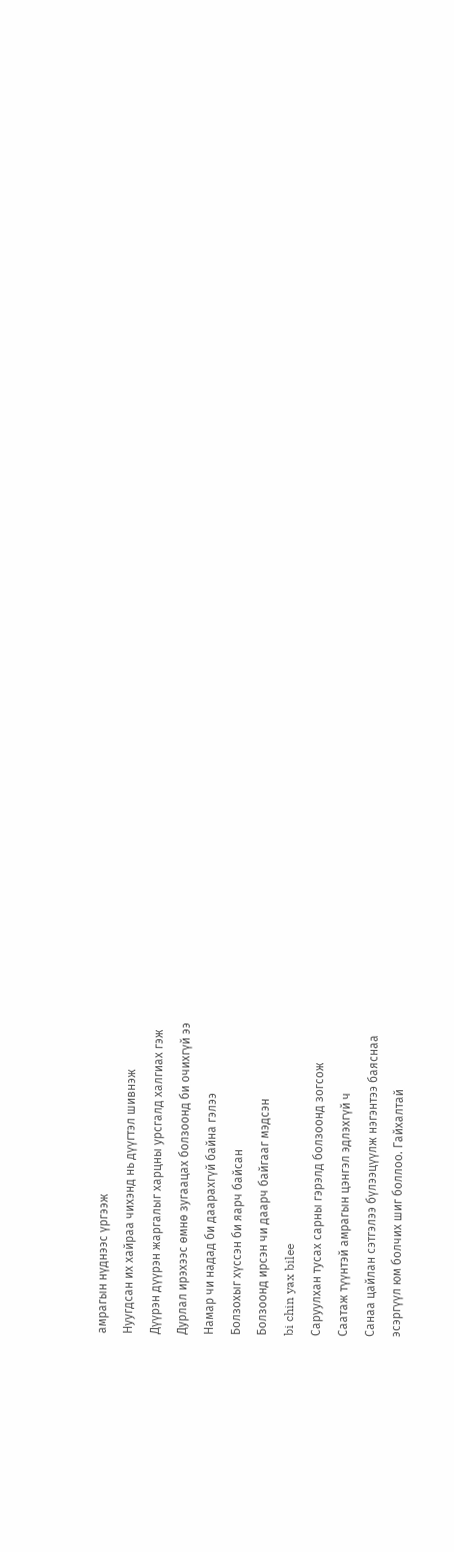амрагын нүднээс үргээж
Нуугдсан их хайраа чихэнд нь дүүгтэл шивнэж
Дүүрэн дүүрэн жаргалыг харцны урсгалд халгиах гэж
Дурлал ирэхээс өмнө зугаацах болзоонд би очихгүй ээ
Намар чи надад би даарахгүй байна гэлээ
Болзохыг хүссэн би яарч байсан
Болзоонд ирсэн чи даарч байгааг мэдсэн
bi chin yax bilee
Саруулхан тусах сарны гэрэлд болзоонд зогсож
Саатаж түүнтэй амрагын цэнгэл эдлэхгүй ч
Санаа цайлан сэтгэлээ бүлээцүүлж нэгэнтээ баяснаа
эсэргүүл юм болчих шиг боллоо. Гайхалтай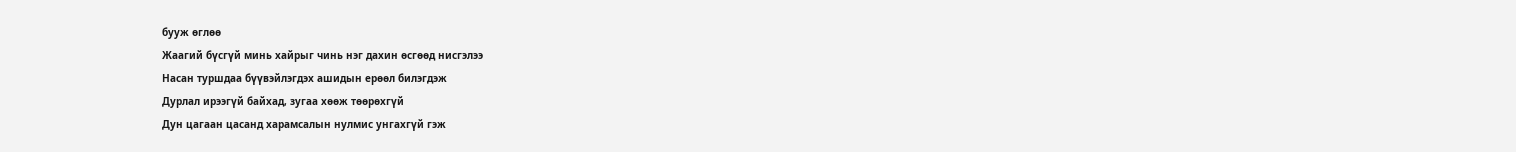бууж өглөө
Жаагий бүсгүй минь хайрыг чинь нэг дахин өсгөөд нисгэлээ
Насан туршдаа бүүвэйлэгдэх ашидын ерөөл билэгдэж
Дурлал ирээгүй байхад, зугаа хөөж төөрөхгүй
Дун цагаан цасанд харамсалын нулмис унгахгүй гэж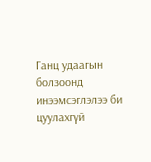Ганц удаагын болзоонд инээмсэглэлээ би цуулахгүй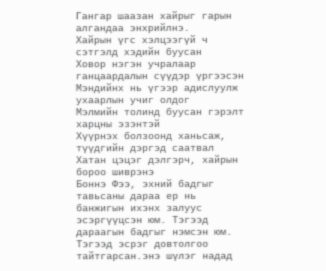Гангар шаазан хайрыг гарын алгандаа энхрийлнэ.
Хайрын үгс хэлцээгүй ч сэтгэлд хэдийн буусан
Ховор нэгэн учралаар ганцаардалын сүүдэр үргээсэн
Мэндийнх нь үгээр адислуулж ухаарлын учиг олдог
Мэлмийн толинд буусан гэрэлт харцны эзэнтэй
Хүүрнэх болзоонд ханьсаж, түүдгийн дэргэд саатвал
Хатан цэцэг дэлгэрч, хайрын бороо шиврэнэ
Боннэ Фээ, эхний бадгыг тавьсаны дараа ер нь банжигын ихэнх залуус эсэргүүцсэн юм. Тэгээд дараагын бадгыг нэмсэн юм. Тэгээд эсрэг довтолгоо тайтгарсан.энэ шүлэг надад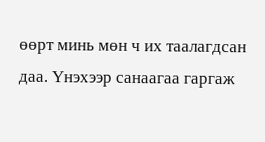өөрт минь мөн ч их таалагдсан даа. Үнэхээр санаагаа гаргаж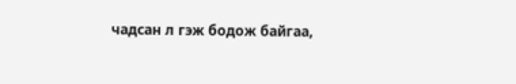чадсан л гэж бодож байгаа,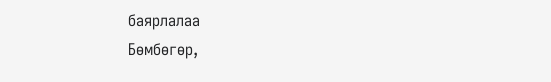баярлалаа
Бөмбөгөр,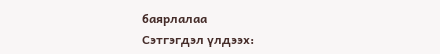баярлалаа
Сэтгэгдэл үлдээх: